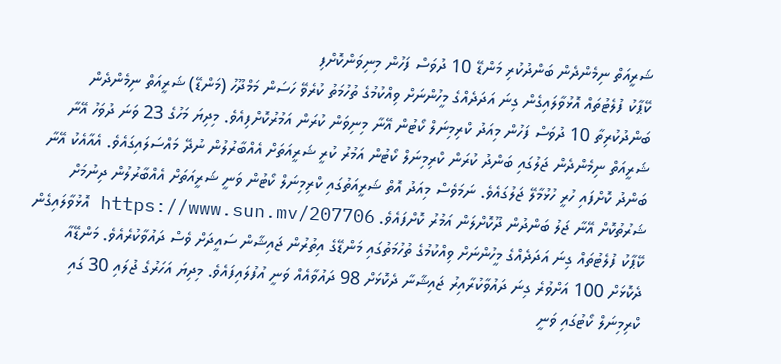ޝަރީއަތް ނިމެންދެން ބަންދުކުރި މަންޑޭ 10 ދުވަސް ފަހުން މިނިވަންކޮށްފި
ކޭޕާކު ފުލެޓުތައް އޮޅުވާލައިގެން ގިނަ އަދަދެއްގެ މީހުންނަށް ވިއްކުމުގެ ތުހުމަތު ކުރެވޭ ހަސަން މަމްދޫހު (މަންޑޭ) ޝަރީއަތް ނިމެންދެން ބަންދުކުރިތާ 10 ދުވަސް ފަހުން މިއަދު ކްރިމިނަލް ކޯޓުން އޭނާ މިނިވަން ކުރަން އަމުރުކޮށްފިއެވެ. މިދިޔަ މަހުގެ 23 ވަނަ ދުވަހު އޭނާ ޝަރީއަތް ނިމެންދެން ޖަލުގައި ބަންދު ކުރަން ކްރިމިނަލް ކޯޓުން އަމުރު ކުރީ ޝަރީއަތަށް އެއްބާރުލުން ނުދޭ މައްސަލައިގައެވެ. އެއާއެކު އޭނާ ބަންދު ކޮށްފައި ހުރީ ހުޅުމާލޭ ޖަލުގައެވެ. ނަމަވެސް މިއަދު އޮތް ޝަރީއަތުގައި ކްރިމިނަލް ކޯޓުން ވަނީ ޝަރީއަތަށް އެއްބާރުލުން ދިނުމަށް ޝަރުތުކޮށް އޭނާ ޖަލު ބަންދުން ދޫކޮށްލަން އަމުރު ކޮށްފައެވެ. https://www.sun.mv/207706 އޮޅުވާލައިގެން ކޭޕާކު ފުލެޓުތައް ގިނަ އަދަދެއްގެ މީހުންނަށް ވިއްކުމުގެ ތުހުމަތުގައި މަންޑޭގެ އިތުރުން ޖައިޝާން ސައީދަށް ވެސް ދައުވާކުރެއެވެ. މަންޑޭއާ ދެކޮޅަށް 100 އަށްވުރެ ގިނަ ދައުވާކުރާއިރު ޖައިޝާނާ ދެކޮޅަށް 98 ދައުވާއެއް ވަނީ އުފުލައިފައެވެ. މިދިޔަ އަހަރުގެ ޖުލައި 30 ގައި ކްރިމިނަލް ކޯޓުގައި ވަނީ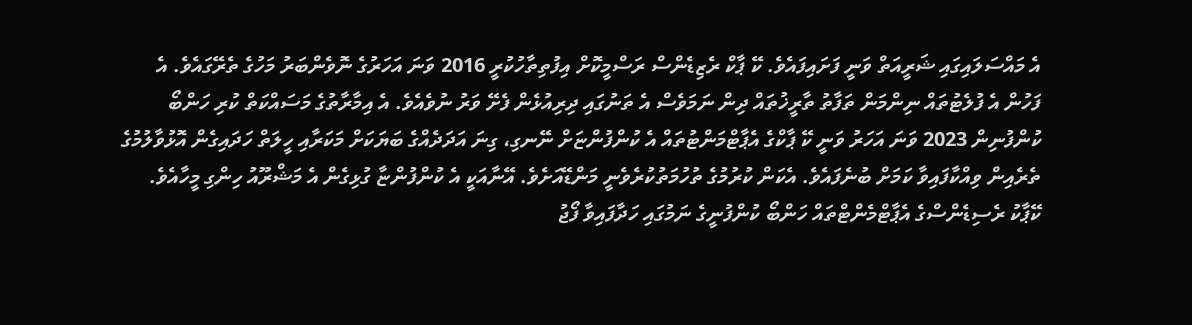އެ މައްސަލައިގައި ޝަރީއަތް ވަނީ ފަށައިފައެވެ. ކޭ ޕާކް ރެޒިޑެންސް ރަސްމީކޮށް އިފުތިތާހުކުރީ 2016 ވަނަ އަހަރުގެ ނޮވެންބަރު މަހުގެ ތެރޭގައެވެ. އެ ފަހުން އެ ފުލެޓުތައް ނިންމަން ތަފާތު ތާރީޚުތައް ދިން ނަމަވެސް އެ ތަނުގައި ދިރިއުޅެން ފެށޭ ވަރު ނުވެއެވެ. އެ އިމާރާތުގެ މަސައްކަތް ކުރި ހަންބޯ ކުންފުނިން 2023 ވަނަ އަހަރު ވަނީ ކޭ ޕާކްގެ އެޕާޓްމަންޓުތައް އެ ކުންފުންޏަށް ނޭނގި، ގިނަ އަދަދެއްގެ ބަޔަކަށް މަކަރާއި ހީލަތް ހަދައިގެން އޮޅުވާލުމުގެ ތެރެއިން ވިއްކާފައިވާ ކަމަށް ބުނެފައެވެ. އެކަން ކުރުމުގެ ތުހުމަތުކުރެވެނީ މަންޑޭއަށެވެ. އޭނާއަކީ އެ ކުންފުންޏާ ގުޅިގެން އެ މަޝްރޫއު ހިންގި މީހާއެވެ. ކޭޕާކު ރެސިޑެންސްގެ އެޕާޓްމެންޓްތައް ހަންބޯ ކުންފުނީގެ ނަމުގައި ހަދާފައިވާ ފޯޖު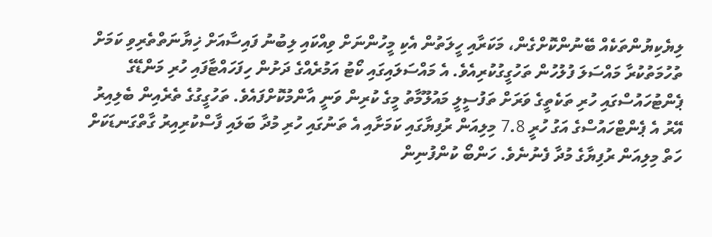ލިޔެކިޔުންތަކެއް ބޭނުންކޮށްގެން، މަކަރާއި ހީލަތުން އެކި މީހުންނަށް ވިއްކައި ލިބުނު ފައިސާއަށް ޚިޔާނަތްތެރިވި ކަމަށް ތުހުމަތުކުރާ މައްސަލަ ފުލުހުން ތަހުގީގުކުރިއެވެ. އެ މައްސަލައިގައި ކޯޓު އަމުރެއްގެ ދަށުން ހިފަހައްޓާފައި ހުރި މަންޑޭގެ ޕެންޓުހައުސްގައި ހުރި ތަކެތީގެ ވަރަށް ތަފުސީލީ މައުލޫމާތު މީގެ ކުރިން ވަނީ އާންމުކޮށްފައެވެ. ތަހުގީގުގެ ތެރެއިން ބެލިއިރު އޭރު އެ ޕެންޓްހައުސްގެ އަގު ހުރީ 7.8 މިލިއަން ރުފިޔާގައި ކަމަށާއި އެ ތަނުގައި ހުރި މުދާ ބަލައި ފާސްކުރިއިރު ގާތްގަނޑަކަށް ހަތް މިލިއަން ރުފިޔާގެ މުދާ ފެނުނެވެ. ހަންބޯ ކުންފުނިން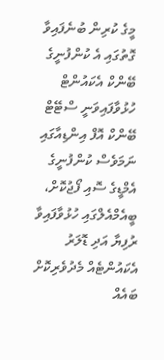މީގެ ކުރިން ބުނެފައިވާ ގޮތުގައި އެ ކުންފުނީގެ ބޭންކް އެކައުންޓް ހުޅުވާފައިވަނީ ސްޓޭޓް ބޭންކް އޮފް އިންޑިއާގައި ނަމަވެސް ކުންފުނީގެ އެމްޑީގެ ސޮއި ފޯޖުކޮށް، ބީއެމްއެލްގައި ހުޅުވާފައިވާ ރުފިޔާ އަދި ޑޮލަރު އެކައުންޓެއް މެދުވެރިކޮށް ބައެއް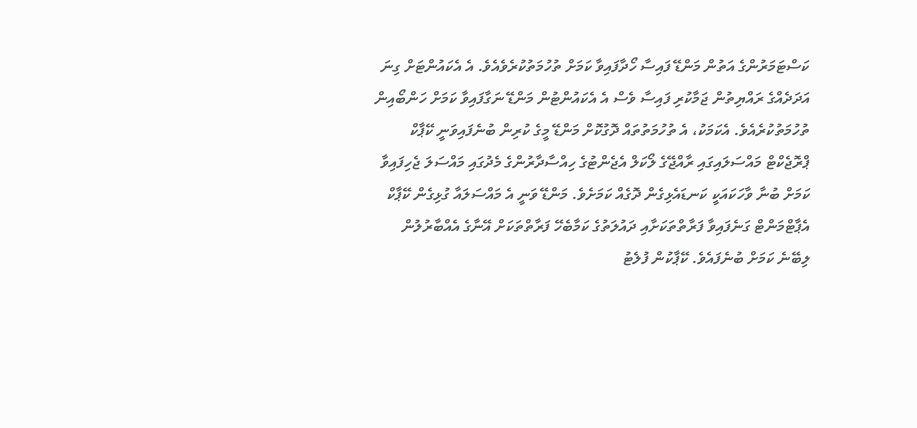ކަސްޓަމަރުންގެ އަތުން މަންޑޭ ފައިސާ ހޯދާފައިވާ ކަމަށް ތުހުމަތުކުރެވެއެވެ. އެ އެކައުންޓަށް ގިނަ އަދަދެއްގެ ރައްޔިތުން ޖަމާކުރި ފައިސާ ވެސް އެ އެކައުންޓުން މަންޑޭ ނަގާފައިވާ ކަމަށް ހަންބޯއިން ތުހުމަތުކުރެއެވެ. އެކަމަކު، އެ ތުހުމަތުތައް ދޮގުކޮށް މަންޑޭ މީގެ ކުރިން ބުނެފައިވަނީ ކޭޕާކް ޕްރޮޖެކްޓް މައްސަލައިގައި ރާއްޖޭގެ ލޯކަލް އެޖެންޓުގެ ހިއްސާދާރުންގެ މެދުގައި މައްސަލަ ޖެހިފައިވާ ކަމަށް ބުނާ ވާހަކައަކީ ކަނޑައެޅިގެން ދޮގެއް ކަމަށެވެ. މަންޑޭ ވަނީ އެ މައްސަލައާ ގުޅިގެން ކޭޕާކް އެޕާޓްމަންޓް ގަނެފައިވާ ފަރާތްތަކަށާއި ދައުލަތުގެ ކަމާބެހޭ ފަރާތްތަކަށް އޭނާގެ އެއްބާރުލުން ލިބޭނެ ކަމަށް ބުނެފައެވެ. ކޭޕާކުން ފުލެޓު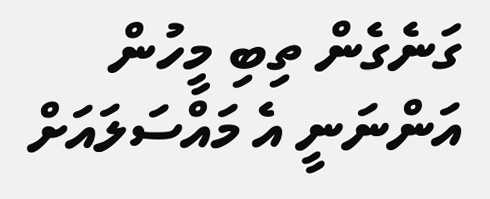ގަނެގެން ތިބި މީހުން އަންނަނީ އެ މައްސަލައަށް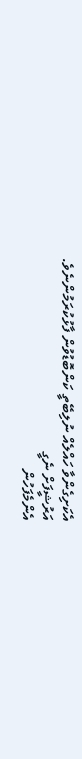އެކަށިގެންވާ ހައްލެއް ނުލިބޭތީ ކަންބޮޑުވުން ފާޅުކުރަމުންނެވެ.
އަރުޝީފަށް ނެގީ
އެންމެފަހުން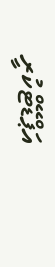އަޕްޑޭޓްކުރީ